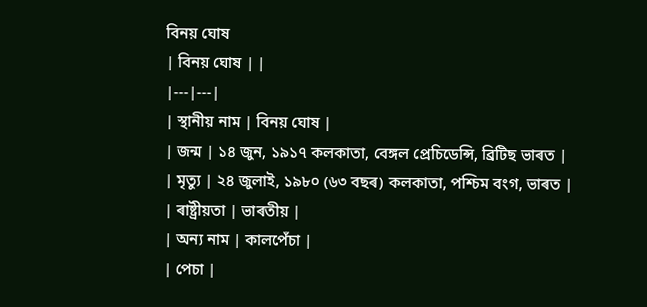বিনয় ঘোষ
| বিনয় ঘোষ | |
|---|---|
| স্থানীয় নাম | বিনয় ঘোষ |
| জন্ম | ১৪ জুন, ১৯১৭ কলকাতা, বেঙ্গল প্ৰেচিডেন্সি, ব্ৰিটিছ ভাৰত |
| মৃত্যু | ২৪ জুলাই, ১৯৮০ (৬৩ বছৰ) কলকাতা, পশ্চিম বংগ, ভাৰত |
| ৰাষ্ট্ৰীয়তা | ভাৰতীয় |
| অন্য নাম | কালপেঁচা |
| পেচা |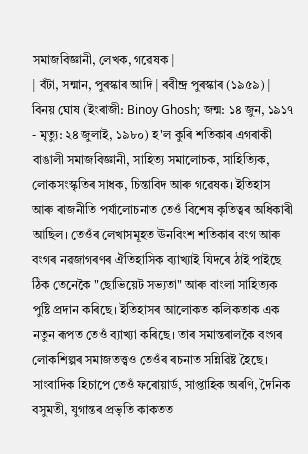সমাজবিজ্ঞানী, লেখক, গৱেষক |
| বঁটা, সন্মান, পুৰস্কাৰ আদি | ৰবীন্দ্ৰ পুৰস্কাৰ (১৯৫৯) |
বিনয় ঘোষ (ইংৰাজী: Binoy Ghosh; জন্ম: ১৪ জুন, ১৯১৭ - মৃত্যু: ২৪ জুলাই, ১৯৮০) হ'ল কুৰি শতিকাৰ এগৰাকী বাঙালী সমাজবিজ্ঞানী, সাহিত্য সমালোচক, সাহিত্যিক, লোকসংস্কৃতিৰ সাধক, চিন্তাবিদ আৰু গৱেষক। ইতিহাস আৰু ৰাজনীতি পৰ্যালোচনাত তেওঁ বিশেষ কৃতিত্বৰ অধিকাৰী আছিল। তেওঁৰ লেখাসমূহত ঊনবিংশ শতিকাৰ বংগ আৰু বংগৰ নৱজাগৰণৰ ঐতিহাসিক ব্যাখ্যাই যিদৰে ঠাই পাইছে ঠিক তেনেকৈ "ছোভিয়েট সভ্যতা" আৰু বাংলা সাহিত্যক পুষ্টি প্ৰদান কৰিছে। ইতিহাসৰ আলোকত কলিকতাক এক নতুন ৰূপত তেওঁ ব্যাখ্যা কৰিছে। তাৰ সমান্তৰালকৈ বংগৰ লোকশিল্পৰ সমাজতত্ত্বও তেওঁৰ ৰচনাত সন্নিৱিষ্ট হৈছে। সাংবাদিক হিচাপে তেওঁ ফৰোয়াৰ্ড, সাপ্তাহিক অৰণি, দৈনিক বসুমতী, যুগান্তৰ প্ৰভৃতি কাকতত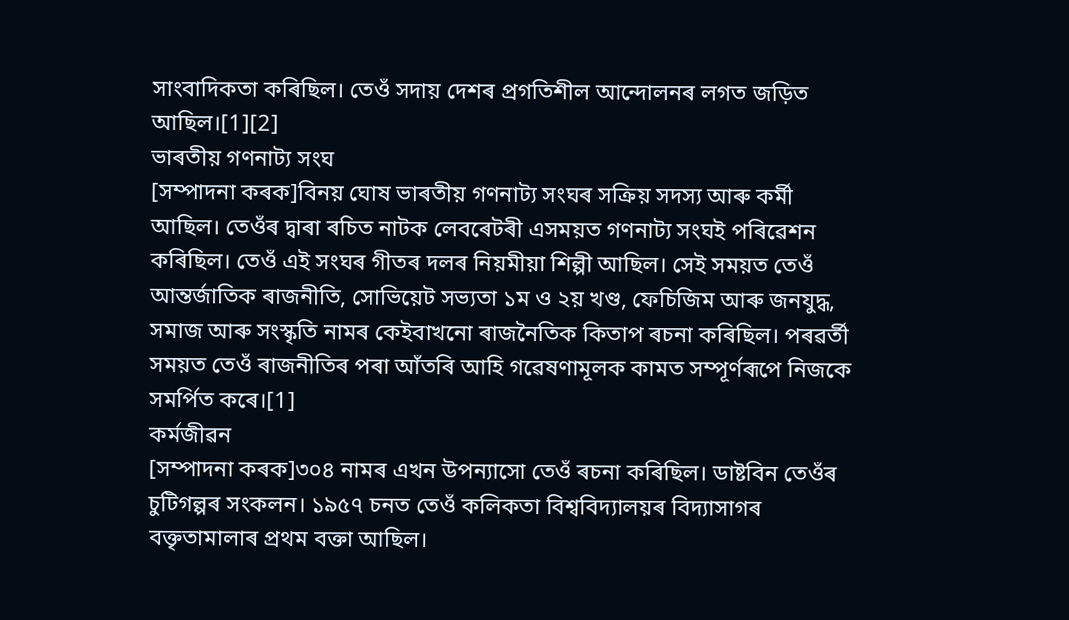সাংবাদিকতা কৰিছিল। তেওঁ সদায় দেশৰ প্ৰগতিশীল আন্দোলনৰ লগত জড়িত আছিল।[1][2]
ভাৰতীয় গণনাট্য সংঘ
[সম্পাদনা কৰক]বিনয় ঘোষ ভাৰতীয় গণনাট্য সংঘৰ সক্ৰিয় সদস্য আৰু কৰ্মী আছিল। তেওঁৰ দ্বাৰা ৰচিত নাটক লেবৰেটৰী এসময়ত গণনাট্য সংঘই পৰিৱেশন কৰিছিল। তেওঁ এই সংঘৰ গীতৰ দলৰ নিয়মীয়া শিল্পী আছিল। সেই সময়ত তেওঁ আন্তৰ্জাতিক ৰাজনীতি, সোভিয়েট সভ্যতা ১ম ও ২য় খণ্ড, ফেচিজিম আৰু জনযুদ্ধ, সমাজ আৰু সংস্কৃতি নামৰ কেইবাখনো ৰাজনৈতিক কিতাপ ৰচনা কৰিছিল। পৰৱৰ্তী সময়ত তেওঁ ৰাজনীতিৰ পৰা আঁতৰি আহি গৱেষণামূলক কামত সম্পূৰ্ণৰূপে নিজকে সমৰ্পিত কৰে।[1]
কৰ্মজীৱন
[সম্পাদনা কৰক]৩০৪ নামৰ এখন উপন্যাসো তেওঁ ৰচনা কৰিছিল। ডাষ্টবিন তেওঁৰ চুটিগল্পৰ সংকলন। ১৯৫৭ চনত তেওঁ কলিকতা বিশ্ববিদ্যালয়ৰ বিদ্যাসাগৰ বক্তৃতামালাৰ প্ৰথম বক্তা আছিল।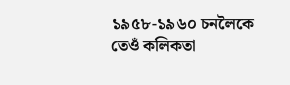১৯৫৮-১৯৬০ চনলৈকে তেওঁ কলিকতা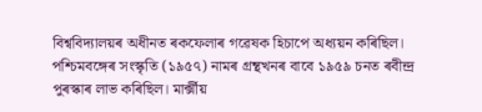বিশ্ববিদ্যালয়ৰ অধীনত ৰকফেলাৰ গৱেষক হিচাপে অধ্যয়ন কৰিছিল। পশ্চিমবঙ্গেৰ সংস্কৃতি (১৯৫৭) নামৰ গ্ৰন্থখনৰ বাবে ১৯৫৯ চনত ৰবীন্দ্ৰ পুৰস্কাৰ লাভ কৰিছিল। মাৰ্ক্সীয়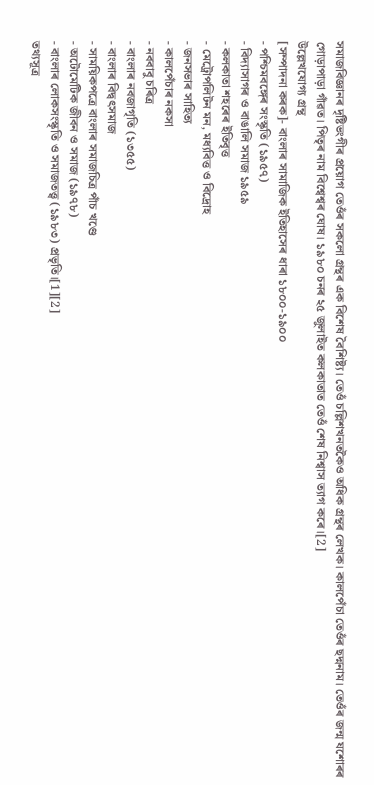সমাজবিজ্ঞানৰ দৃষ্টিভংগীৰ প্ৰয়োগ তেওঁৰ সকলো গ্ৰন্থৰ এক বিশেষ বৈশিষ্ট্য। তেওঁ চল্লিশখনতকৈও অধিক গ্ৰন্থৰ লেখক। কালপেঁচা তেওঁৰ ছদ্মনাম। তেওঁৰ জন্ম যশোৰৰ গোড়াপাড়া গাঁৱত। পিতৃৰ নাম বিশ্বেশ্বৰ ঘোষ। ১৯৮০ চনৰ ২৫ জুলাইত কলকাতাত তেওঁ শেষ নিশ্বাস ত্যাগ কৰে।[2]
উল্লেখযোগ্য গ্ৰন্থ
[সম্পাদনা কৰক]- বাংলাৰ সামাজিক ইতিহাসেৰ ধাৰা ১৮০০-১৯০০
- পশ্চিমবঙ্গেৰ সংস্কৃতি (১৯৫৭)
- বিদ্যাসাগৰ ও বাঙালি সমাজ ১৯৫৯
- কলকাতা শহৰেৰ ইতিবৃত্ত
- মেট্ৰোপলিটন মন, মধ্যবিত্ত ও বিদ্ৰোহ
- জনসভাৰ সাহিত্য
- কালপেঁচাৰ নকসা
- নববাবু চৰিত্ৰ
- বাংলাৰ নবজাগৃতি (১৩৫৫)
- বাংলাৰ বিদ্বৎসমাজ
- সাময়িকপত্ৰে বাংলাৰ সমাজচিত্ৰ পাঁচ খণ্ডে
- অটোমেটিক জীবন ও সমাজ (১৯৭৮)
- বাংলাৰ লোকসংস্কৃতি ও সমাজতত্ত্ব (১৯৮৩) প্ৰভৃতি।[1][2]
তথ্যসূত্ৰ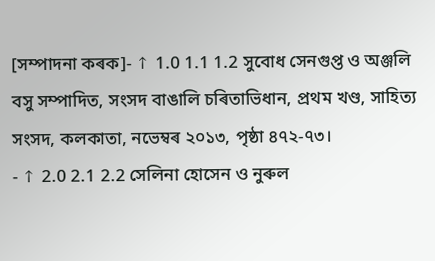[সম্পাদনা কৰক]- ↑ 1.0 1.1 1.2 সুবোধ সেনগুপ্ত ও অঞ্জলি বসু সম্পাদিত, সংসদ বাঙালি চৰিতাভিধান, প্ৰথম খণ্ড, সাহিত্য সংসদ, কলকাতা, নভেম্বৰ ২০১৩, পৃষ্ঠা ৪৭২-৭৩।
- ↑ 2.0 2.1 2.2 সেলিনা হোসেন ও নুৰুল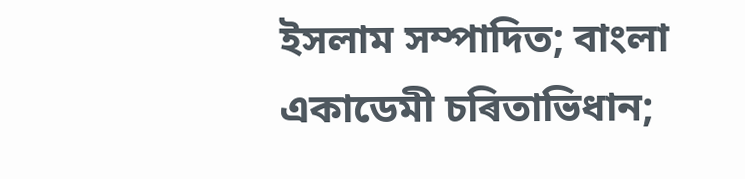ইসলাম সম্পাদিত; বাংলা একাডেমী চৰিতাভিধান;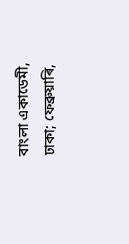বাংলা একাডেমী, ঢাকা; ফেব্ৰুয়াৰি,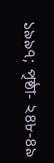১৯৯৭; পৃষ্ঠা- ২৪৮-৪৯